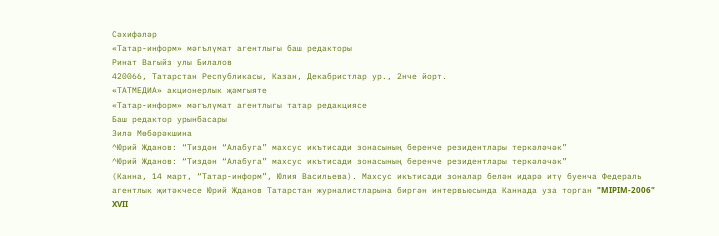Сәхифәләр
«Татар-информ» мәгълүмат агентлыгы баш редакторы
Ринат Вагыйз улы Билалов
420066, Татарстан Республикасы, Казан, Декабристлар ур., 2нче йорт.
«ТАТМЕДИА» акционерлык җәмгыяте
«Татар-информ» мәгълүмат агентлыгы татар редакциясе
Баш редактор урынбасары
Зилә Мөбәрәкшина
^Юрий Жданов: “Тиздән “Алабуга” махсус икътисади зонасының беренче резидентлары теркәләчәк”
^Юрий Жданов: “Тиздән “Алабуга” махсус икътисади зонасының беренче резидентлары теркәләчәк”
(Канна, 14 март, “Татар-информ”, Юлия Васильева). Махсус икътисади зоналар белән идарә итү буенча Федераль агентлык җитәкчесе Юрий Жданов Татарстан журналистларына биргән интервьюсында Каннада уза торган "MIPIM-2006" XVII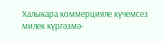Халыкара коммерцияле күчемсез милек күргәзмә-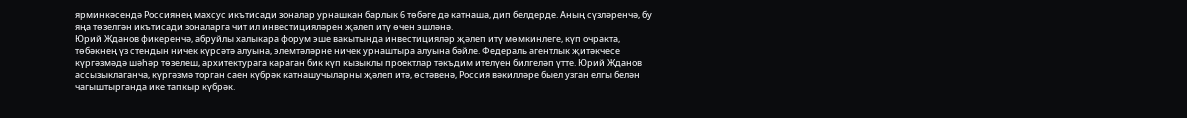ярминкәсендә Россиянең махсус икътисади зоналар урнашкан барлык 6 төбәге дә катнаша, дип белдерде. Аның сүзләренчә, бу яңа төзелгән икътисади зоналарга чит ил инвестицияләрен җәлеп итү өчен эшләнә.
Юрий Жданов фикеренчә, абруйлы халыкара форум эше вакытында инвестицияләр җәлеп итү мөмкинлеге, күп очракта, төбәкнең үз стендын ничек күрсәтә алуына, элемтәләрне ничек урнаштыра алуына бәйле. Федераль агентлык җитәкчесе күргәзмәдә шәһәр төзелеш, архитектурага караган бик күп кызыклы проектлар тәкъдим ителүен билгеләп үтте. Юрий Жданов ассызыклаганча, күргәзмә торган саен күбрәк катнашучыларны җәлеп итә, өстәвенә, Россия вәкилләре быел узган елгы белән чагыштырганда ике тапкыр күбрәк.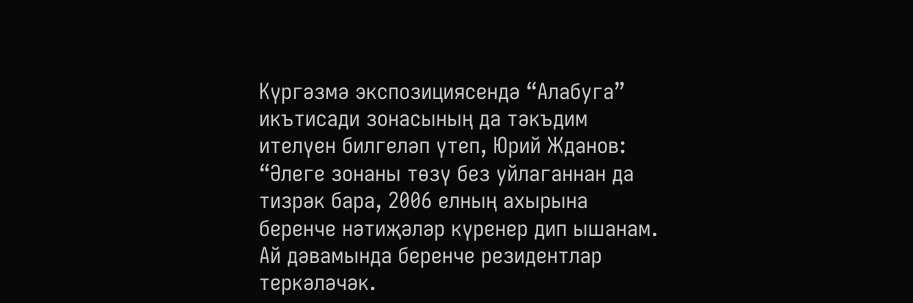Күргәзмә экспозициясендә “Алабуга” икътисади зонасының да тәкъдим ителүен билгеләп үтеп, Юрий Жданов: “Әлеге зонаны төзү без уйлаганнан да тизрәк бара, 2006 елның ахырына беренче нәтиҗәләр күренер дип ышанам. Ай дәвамында беренче резидентлар теркәләчәк.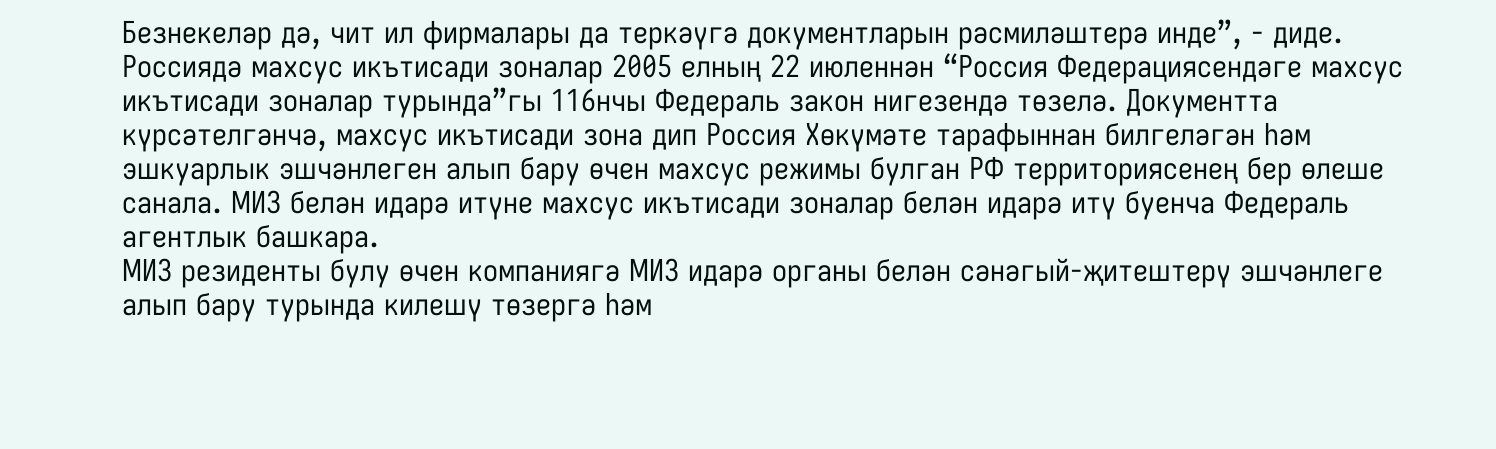Безнекеләр дә, чит ил фирмалары да теркәүгә документларын рәсмиләштерә инде”, - диде.
Россиядә махсус икътисади зоналар 2005 елның 22 июленнән “Россия Федерациясендәге махсус икътисади зоналар турында”гы 116нчы Федераль закон нигезендә төзелә. Документта күрсәтелгәнчә, махсус икътисади зона дип Россия Хөкүмәте тарафыннан билгеләгән һәм эшкуарлык эшчәнлеген алып бару өчен махсус режимы булган РФ территориясенең бер өлеше санала. МИЗ белән идарә итүне махсус икътисади зоналар белән идарә итү буенча Федераль агентлык башкара.
МИЗ резиденты булу өчен компаниягә МИЗ идарә органы белән сәнәгый-җитештерү эшчәнлеге алып бару турында килешү төзергә һәм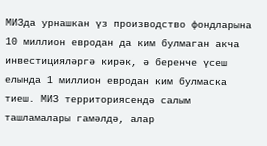МИЗда урнашкан үз производство фондларына 10 миллион евродан да ким булмаган акча инвестицияләргә кирәк, ә беренче үсеш елында 1 миллион евродан ким булмаска тиеш. МИЗ территориясендә салым ташламалары гамәлдә, алар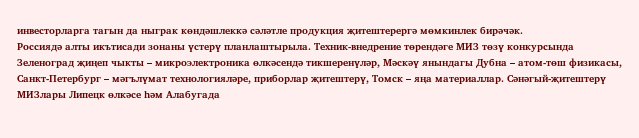инвесторларга тагын да ныграк көндәшлеккә сәләтле продукция җитештерергә мөмкинлек бирәчәк.
Россиядә алты икътисади зонаны үстерү планлаштырыла. Техник-внедрение төрендәге МИЗ төзү конкурсында Зеленоград җиңеп чыкты – микроэлектроника өлкәсендә тикшеренүләр, Мәскәү янындагы Дубна – атом-төш физикасы, Санкт-Петербург – мәгълүмат технологияләре, приборлар җитештерү, Томск – яңа материаллар. Сәнәгый-җитештерү МИЗлары Липецк өлкәсе һәм Алабугада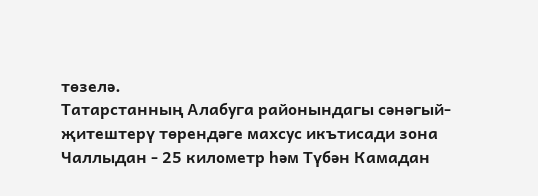төзелә.
Татарстанның Алабуга районындагы сәнәгый-җитештерү төрендәге махсус икътисади зона Чаллыдан - 25 километр һәм Түбән Камадан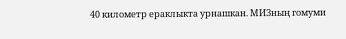40 километр ераклыкта урнашкан. МИЗның гомуми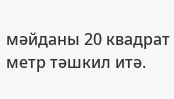мәйданы 20 квадрат метр тәшкил итә.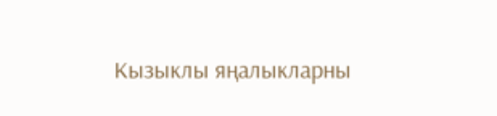Кызыклы яңалыкларны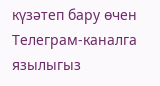күзәтеп бару өчен Телеграм-каналга язылыгыз